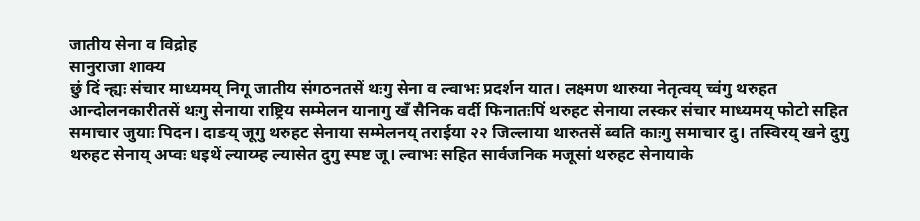जातीय सेना व विद्रोह
सानुराजा शाक्य
छुं दिं न्ह्यः संचार माध्यमय् निगू जातीय संगठनतसें थःगु सेना व ल्वाभः प्रदर्शन यात। लक्ष्मण थारुया नेतृत्वय् च्वंगु थरुहत आन्दोलनकारीतसें थःगु सेनाया राष्ट्रिय सम्मेलन यानागु खँ सैनिक वर्दी फिनातःपिं थरुहट सेनाया लस्कर संचार माध्यमय् फोटो सहित समाचार जुयाः पिदन। दाङय् जूगु थरुहट सेनाया सम्मेलनय् तराईया २२ जिल्लाया थारुतसें ब्वति काःगु समाचार दु। तस्विरय् खने दुगु थरुहट सेनाय् अप्वः धइथें ल्याय्म्ह ल्यासेत दुगु स्पष्ट जू। ल्वाभः सहित सार्वजनिक मजूसां थरुहट सेनायाके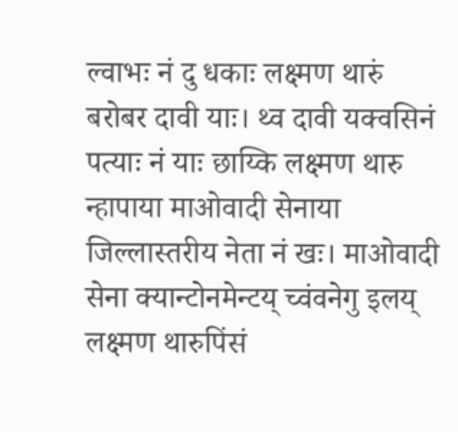ल्वाभः नं दु धकाः लक्ष्मण थारुं बरोबर दावी याः। थ्व दावी यक्वसिनं पत्याः नं याः छाय्कि लक्ष्मण थारु न्हापाया माओवादी सेनाया जिल्लास्तरीय नेता नं खः। माओवादी सेना क्यान्टोनमेन्टय् च्वंवनेगु इलय् लक्ष्मण थारुपिंसं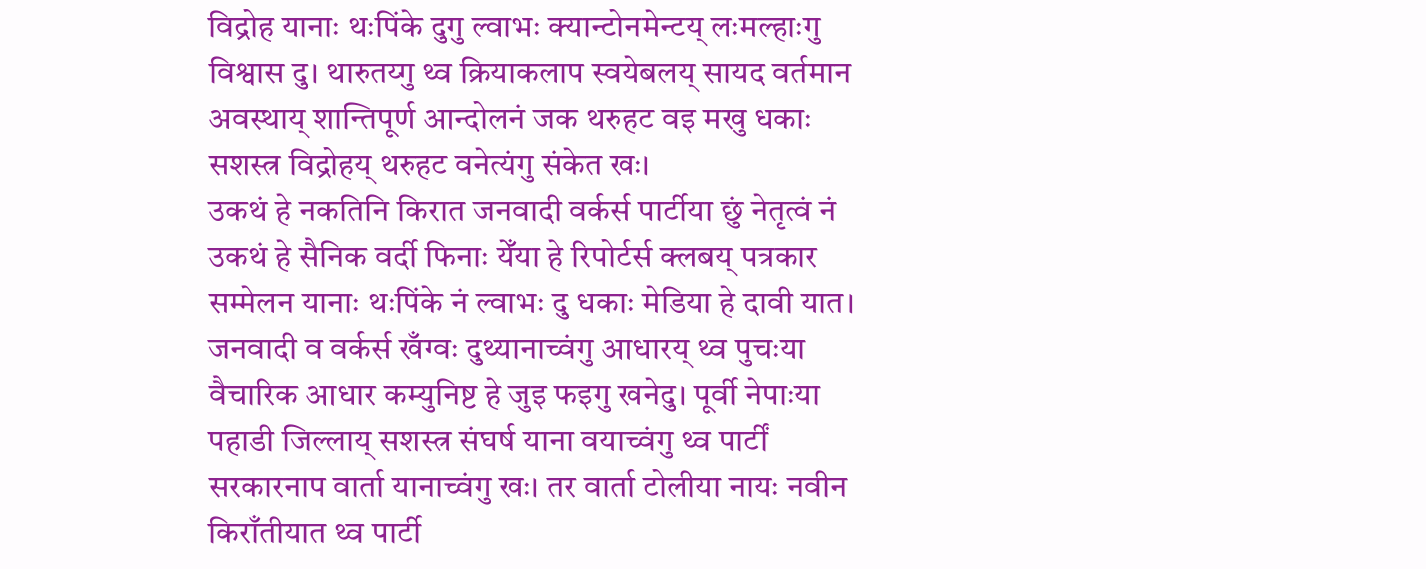विद्रोह यानाः थःपिंके दुगु ल्वाभः क्यान्टोनमेन्टय् लःमल्हाःगु विश्वास दु। थारुतय्गु थ्व क्रियाकलाप स्वयेबलय् सायद वर्तमान अवस्थाय् शान्तिपूर्ण आन्दोलनं जक थरुहट वइ मखु धकाः सशस्त्र विद्रोहय् थरुहट वनेत्यंगु संकेत खः।
उकथं हे नकतिनि किरात जनवादी वर्कर्स पार्टीया छुं नेतृत्वं नं उकथं हे सैनिक वर्दी फिनाः येँया हे रिपोर्टर्स क्लबय् पत्रकार सम्मेलन यानाः थःपिंके नं ल्वाभः दु धकाः मेडिया हे दावी यात। जनवादी व वर्कर्स खँग्वः दुथ्यानाच्वंगु आधारय् थ्व पुचःया वैचारिक आधार कम्युनिष्ट हे जुइ फइगु खनेदु। पूर्वी नेपाःया पहाडी जिल्लाय् सशस्त्र संघर्ष याना वयाच्वंगु थ्व पार्टीं सरकारनाप वार्ता यानाच्वंगु खः। तर वार्ता टोलीया नायः नवीन किराँतीयात थ्व पार्टी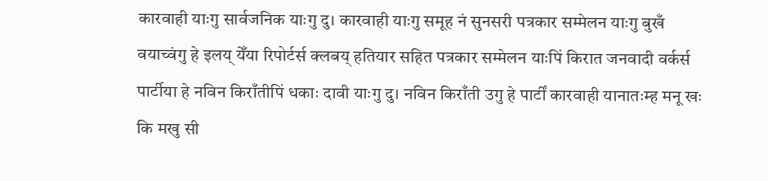कारवाही याःगु सार्वजनिक याःगु दु। कारवाही याःगु समूह नं सुनसरी पत्रकार सम्मेलन याःगु बुखँ वयाच्वंगु हे इलय् येँया रिपोर्टर्स क्लबय् हतियार सहित पत्रकार सम्मेलन याःपिं किरात जनवादी वर्कर्स पार्टीया हे नविन किराँतीपिं धकाः दावी याःगु दु। नविन किराँती उगु हे पार्टीं कारवाही यानातःम्ह मनू खः कि मखु सी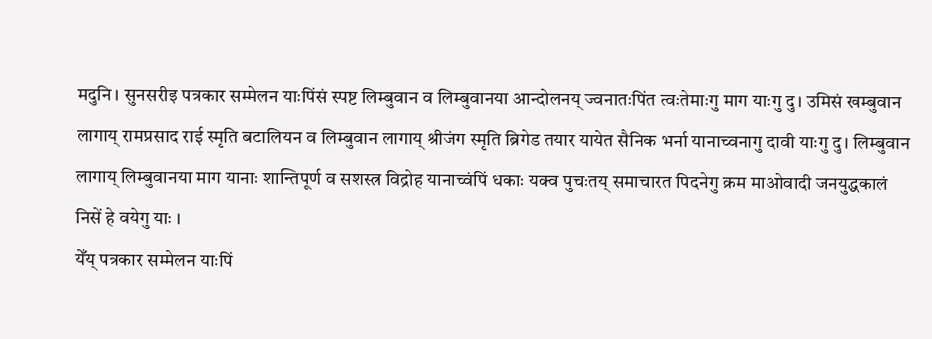मदुनि। सुनसरीइ पत्रकार सम्मेलन याःपिंसं स्पष्ट लिम्बुवान व लिम्बुवानया आन्दोलनय् ज्वनातःपिंत त्वःतेमाःगु माग याःगु दु। उमिसं खम्बुवान लागाय् रामप्रसाद राई स्मृति बटालियन व लिम्बुवान लागाय् श्रीजंग स्मृति ब्रिगेड तयार यायेत सैनिक भर्ना यानाच्वनागु दावी याःगु दु। लिम्बुवान लागाय् लिम्बुवानया माग यानाः शान्तिपूर्ण व सशस्त्र विद्रोह यानाच्वंपिं धकाः यक्व पुचःतय् समाचारत पिदनेगु क्रम माओवादी जनयुद्धकालं निसें हे वयेगु याः ।
येँय् पत्रकार सम्मेलन याःपिं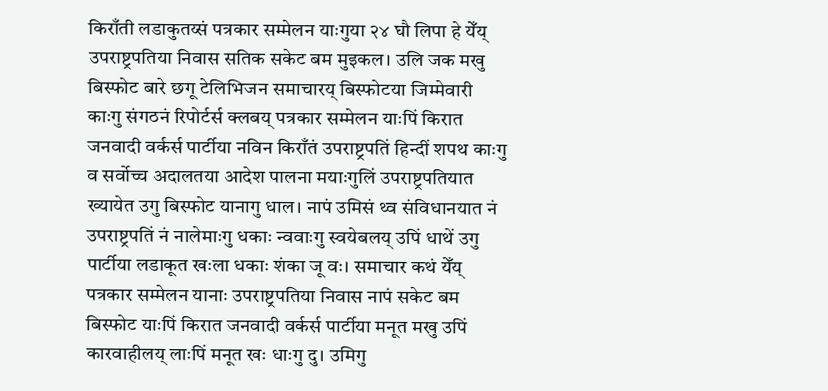किराँती लडाकुतय्सं पत्रकार सम्मेलन याःगुया २४ घौ लिपा हे येँय् उपराष्ट्रपतिया निवास सतिक सकेट बम मुइकल। उलि जक मखु बिस्फोट बारे छगू टेलिभिजन समाचारय् बिस्फोटया जिम्मेवारी काःगु संगठनं रिपोर्टर्स क्लबय् पत्रकार सम्मेलन याःपिं किरात जनवादी वर्कर्स पार्टीया नविन किराँतं उपराष्ट्रपतिं हिन्दीं शपथ काःगु व सर्वोच्च अदालतया आदेश पालना मयाःगुलिं उपराष्ट्रपतियात ख्यायेत उगु बिस्फोट यानागु धाल। नापं उमिसं थ्व संविधानयात नं उपराष्ट्रपतिं नं नालेमाःगु धकाः न्ववाःगु स्वयेबलय् उपिं धाथें उगु पार्टीया लडाकूत खःला धकाः शंका जू वः। समाचार कथं येँय् पत्रकार सम्मेलन यानाः उपराष्ट्रपतिया निवास नापं सकेट बम बिस्फोट याःपिं किरात जनवादी वर्कर्स पार्टीया मनूत मखु उपिं कारवाहीलय् लाःपिं मनूत खः धाःगु दु। उमिगु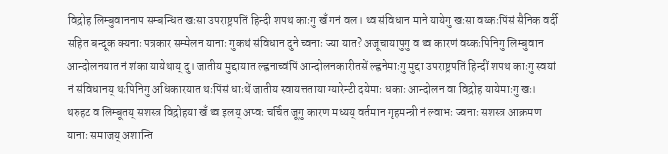विद्रोह लिम्बुवाननाप सम्बन्धित खःसा उपराष्ट्रपतिं हिन्दी शपथ काःगु खँ गनं वल। थ्व संविधान माने यायेगु खःसा वय्कःपिंसं सैनिक वर्दी सहित बन्दूक क्यनाः पत्रकार सम्मेलन यानाः गुकथं संविधान दुने च्वनाः ज्या यात? अजूचायापुगु व थ्व कारणं वय्कःपिनिगु लिम्बुवान आन्दोलनयात नं शंका यायेथाय् दु। जातीय मुद्दायात ल्ह्वनाच्वंपिं आन्दोलनकारीतसें ल्ह्वनेमाःगु मुद्दा उपराष्ट्रपतिं हिन्दीं शपथ काःगु स्वयां नं संविधानय् थःपिनिगु अधिकारयात थःपिंसं धाःथें जातीय स्वायत्तताया ग्यारेन्टी दयेमाः धकाः आन्दोलन वा विद्रोह यायेमाःगु खः।
थरुहट व लिम्बूतय् सशस्त्र विद्रोहया खँ थ्व इलय् अप्वः चर्चित जूगु कारण मध्यय् वर्तमान गृहमन्त्री नं ल्वाभः ज्वनाः सशस्त्र आक्रमण यानाः समाजय् अशान्ति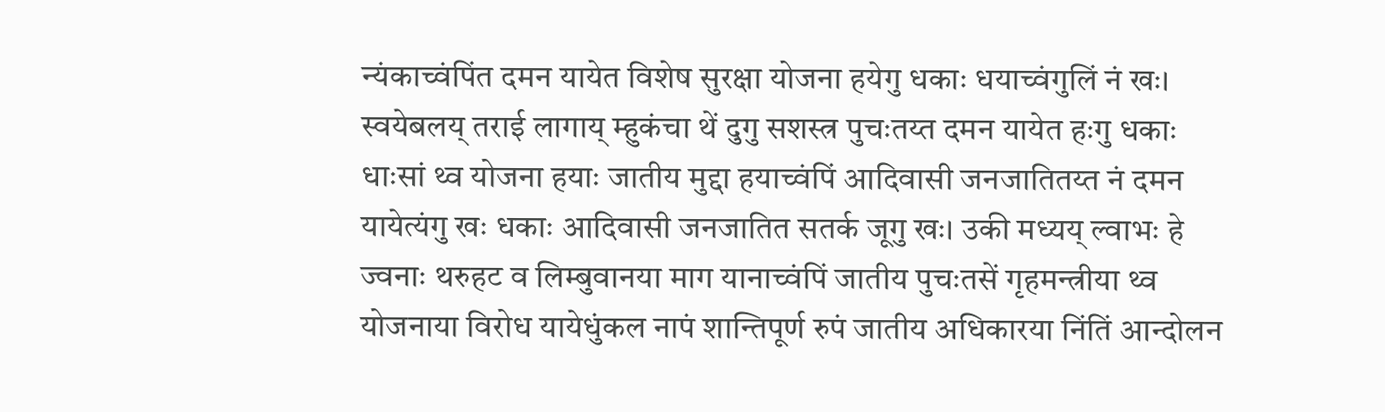न्यंकाच्वंपिंत दमन यायेत विशेष सुरक्षा योजना हयेगु धकाः धयाच्वंगुलिं नं खः। स्वयेबलय् तराई लागाय् म्हुकंचा थें दुगु सशस्त्र पुचःतय्त दमन यायेत हःगु धकाः धाःसां थ्व योजना हयाः जातीय मुद्दा हयाच्वंपिं आदिवासी जनजातितय्त नं दमन यायेत्यंगु खः धकाः आदिवासी जनजातित सतर्क जूगु खः। उकी मध्यय् ल्वाभः हे ज्वनाः थरुहट व लिम्बुवानया माग यानाच्वंपिं जातीय पुचःतसें गृहमन्त्रीया थ्व योजनाया विरोध यायेधुंकल नापं शान्तिपूर्ण रुपं जातीय अधिकारया निंतिं आन्दोलन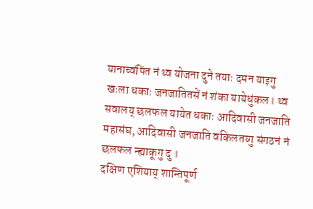यानाच्वंपिंत नं थ्व योजना दुने तयाः दमन याइगु खःला धकाः जनजातितसें नं शंका यायेधुंकल। थ्व सवालय् छलफल यायेत धकाः आदिवासी जनजाति महासंघ, आदिवासी जनजाति वकिलतय्गु संगठनं नं छलफल न्ह्याकूगु दु ।
दक्षिण एशियाय् शान्तिपूर्ण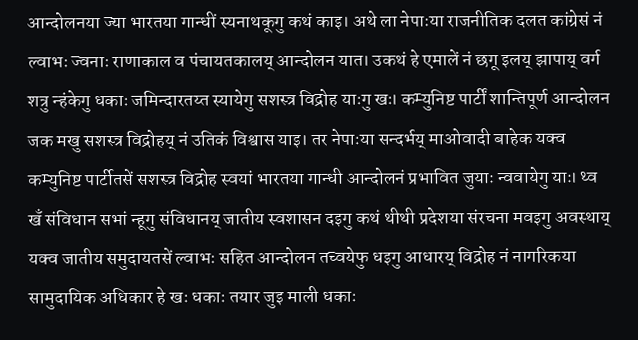आन्दोलनया ज्या भारतया गान्धीं स्यनाथकूगु कथं काइ। अथे ला नेपाःया राजनीतिक दलत कांग्रेसं नं ल्वाभः ज्वनाः राणाकाल व पंचायतकालय् आन्दोलन यात। उकथं हे एमालें नं छगू इलय् झापाय् वर्ग शत्रु न्हंकेगु धकाः जमिन्दारतय्त स्यायेगु सशस्त्र विद्रोह याःगु खः। कम्युनिष्ट पार्टीं शान्तिपूर्ण आन्दोलन जक मखु सशस्त्र विद्रोहय् नं उतिकं विश्वास याइ। तर नेपाःया सन्दर्भय् माओवादी बाहेक यक्व कम्युनिष्ट पार्टीतसें सशस्त्र विद्रोह स्वयां भारतया गान्धी आन्दोलनं प्रभावित जुयाः न्ववायेगु याः। थ्व खँ संविधान सभां न्हूगु संविधानय् जातीय स्वशासन दइगु कथं थीथी प्रदेशया संरचना मवइगु अवस्थाय् यक्व जातीय समुदायतसें ल्वाभः सहित आन्दोलन तच्वयेफु धइगु आधारय् विद्रोह नं नागरिकया सामुदायिक अधिकार हे खः धकाः तयार जुइ माली धकाः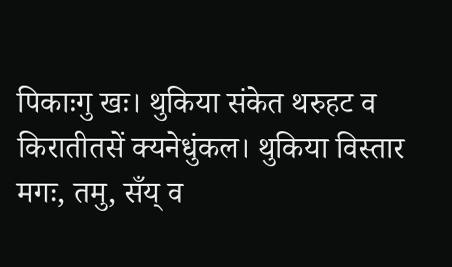पिकाःगु खः। थुकिया संकेत थरुहट व किरातीतसें क्यनेधुंकल। थुकिया विस्तार मगः, तमु, सँय् व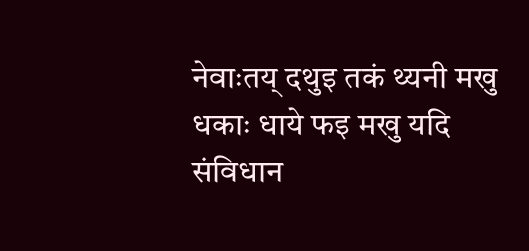नेवाःतय् दथुइ तकं थ्यनी मखु धकाः धाये फइ मखु यदि संविधान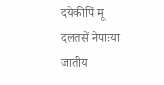दयेकीपिं मू दलतसें नेपाःया जातीय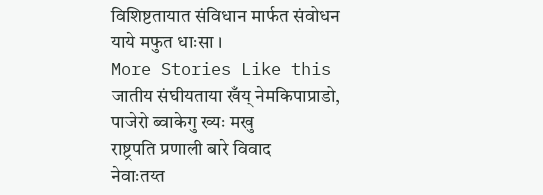विशिष्टतायात संविधान मार्फत संवोधन याये मफुत धाःसा ।
More Stories Like this
जातीय संघीयताया खँय् नेमकिपाप्राडो, पाजेरो ब्वाकेगु ख्यः मखु
राष्ट्रपति प्रणाली बारे विवाद
नेवाःतय्त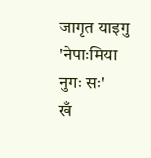जागृत याइगु 'नेपाःमिया नुगः सः'
खँ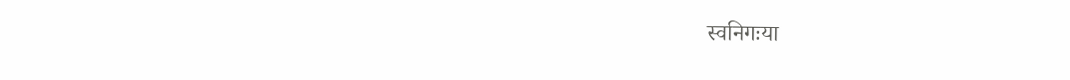स्वनिगःया